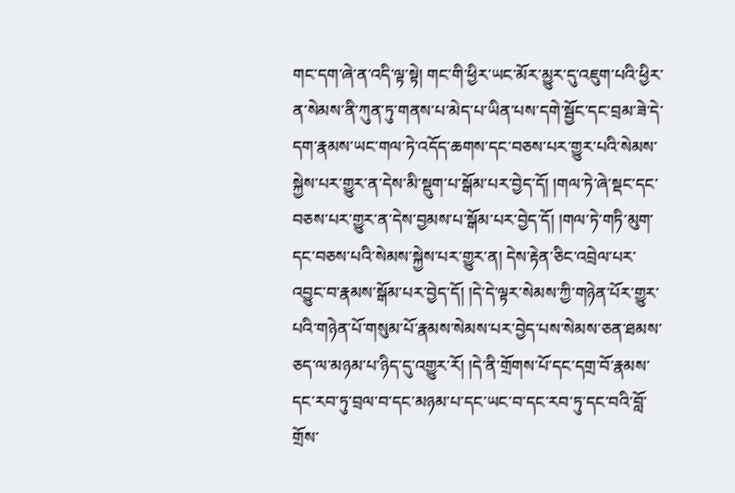གང་དག་ཞེ་ན་འདི་ལྟ་སྟེ། གང་གི་ཕྱིར་ཡང་མོར་མྱུར་དུ་འཇུག་པའི་ཕྱིར་ན་སེམས་ནི་ཀུན་ཏུ་གནས་པ་མེད་པ་ཡིན་པས་དགེ་སྦྱོང་དང་བྲམ་ཟེ་དེ་དག་རྣམས་ཡང་གལ་ཏེ་འདོད་ཆགས་དང་བཅས་པར་གྱུར་པའི་སེམས་སྐྱེས་པར་གྱུར་ན་དེས་མི་སྡུག་པ་སྒོམ་པར་བྱེད་དོ། །གལ་ཏེ་ཞེ་སྡང་དང་བཅས་པར་གྱུར་ན་དེས་བྱམས་པ་སྒོམ་པར་བྱེད་དོ། །གལ་ཏེ་གཏི་མུག་དང་བཅས་པའི་སེམས་སྐྱེས་པར་གྱུར་ན། དེས་རྟེན་ཅིང་འབྲེལ་པར་འབྱུང་བ་རྣམས་སྒོམ་པར་བྱེད་དོ། །དེ་དེ་ལྟར་སེམས་ཀྱི་གཉེན་པོར་གྱུར་པའི་གཉེན་པོ་གསུམ་པོ་རྣམས་སེམས་པར་བྱེད་པས་སེམས་ཅན་ཐམས་ཅད་ལ་མཉམ་པ་ཉིད་དུ་འགྱུར་རོ། །དེ་ནི་གྲོགས་པོ་དང་དགྲ་བོ་རྣམས་དང་རབ་ཏུ་བྲལ་བ་དང་མཉམ་པ་དང་ཡང་བ་དང་རབ་ཏུ་དང་བའི་བློ་གྲོས་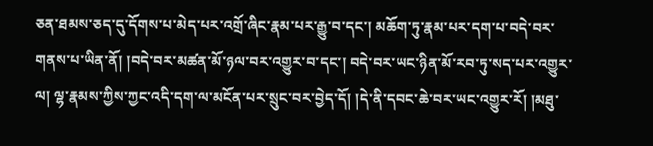ཅན་ཐམས་ཅད་དུ་དོགས་པ་མེད་པར་འགྲོ་ཞིང་རྣམ་པར་རྒྱུ་བ་དང་། མཆོག་ཏུ་རྣམ་པར་དག་པ་བདེ་བར་གནས་པ་ཡིན་ནོ། །བདེ་བར་མཚན་མོ་ཉལ་བར་འགྱུར་བ་དང་། བདེ་བར་ཡང་ཉིན་མོ་རབ་ཏུ་སད་པར་འགྱུར་ལ། ལྷ་རྣམས་ཀྱིས་ཀྱང་འདི་དག་ལ་མངོན་པར་སྲུང་བར་བྱེད་དོ། །དེ་ནི་དབང་ཆེ་བར་ཡང་འགྱུར་རོ། །མཐུ་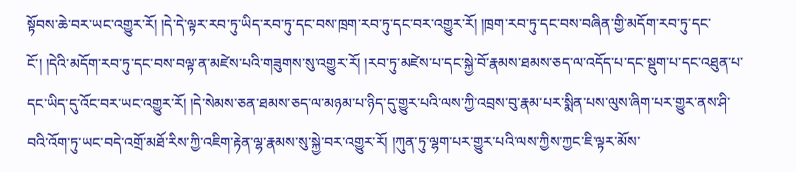སྟོབས་ཆེ་བར་ཡང་འགྱུར་རོ། །དེ་དེ་ལྟར་རབ་ཏུ་ཡིད་རབ་ཏུ་དང་བས་ཁྲག་རབ་ཏུ་དང་བར་འགྱུར་རོ། །ཁྲག་རབ་ཏུ་དང་བས་བཞིན་གྱི་མདོག་རབ་ཏུ་དང་ངོ་། །དེའི་མདོག་རབ་ཏུ་དང་བས་བལྟ་ན་མཛེས་པའི་གཟུགས་སུ་འགྱུར་རོ། །རབ་ཏུ་མཛེས་པ་དང་སྐྱེ་བོ་རྣམས་ཐམས་ཅད་ལ་འདོད་པ་དང་སྡུག་པ་དང་འཐུན་པ་དང་ཡིད་དུ་འོང་བར་ཡང་འགྱུར་རོ། །དེ་སེམས་ཅན་ཐམས་ཅད་ལ་མཉམ་པ་ཉིད་དུ་གྱུར་པའི་ལས་ཀྱི་འབྲས་བུ་རྣམ་པར་སྨིན་པས་ལུས་ཞིག་པར་གྱུར་ནས་ཤི་བའི་འོག་ཏུ་ཡང་བདེ་འགྲོ་མཐོ་རིས་ཀྱི་འཇིག་རྟེན་ལྷ་རྣམས་སུ་སྐྱེ་བར་འགྱུར་རོ། །ཀུན་ཏུ་ལྷག་པར་གྱུར་པའི་ལས་ཀྱིས་ཀྱང་ཇི་ལྟར་མོས་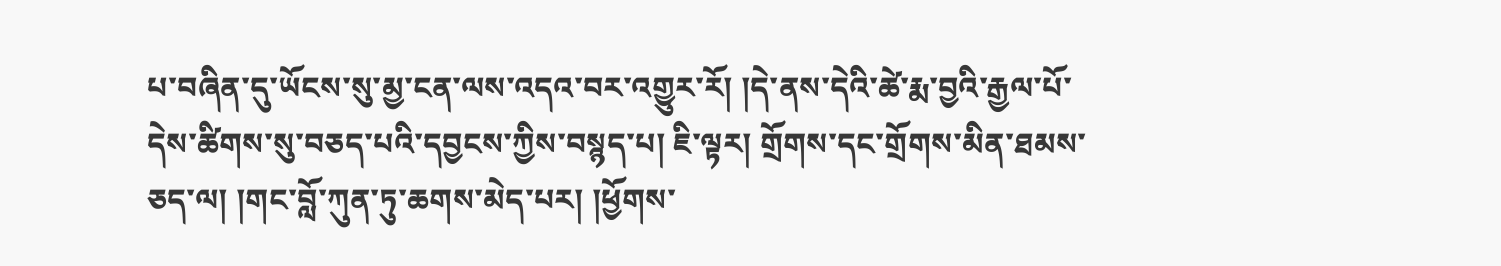པ་བཞིན་དུ་ཡོངས་སུ་མྱ་ངན་ལས་འདའ་བར་འགྱུར་རོ། །དེ་ནས་དེའི་ཚེ་རྨ་བྱའི་རྒྱལ་པོ་དེས་ཚིགས་སུ་བཅད་པའི་དབྱངས་ཀྱིས་བསྙད་པ། ཇི་ལྟར། གྲོགས་དང་གྲོགས་མིན་ཐམས་ཅད་ལ། །གང་བློ་ཀུན་ཏུ་ཆགས་མེད་པར། །ཕྱོགས་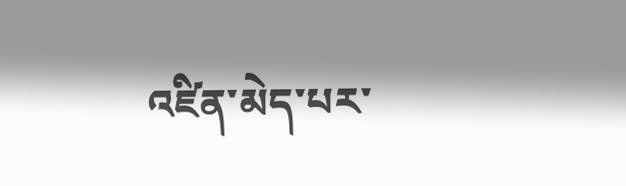འཛིན་མེད་པར་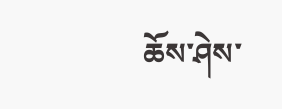ཆོས་ཤེས་